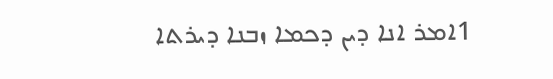1ܐܡܪ ܐܢܐ ܕܝܢ ܕܟܡܐ ܙܒܢܐ ܕܝܪܬܐ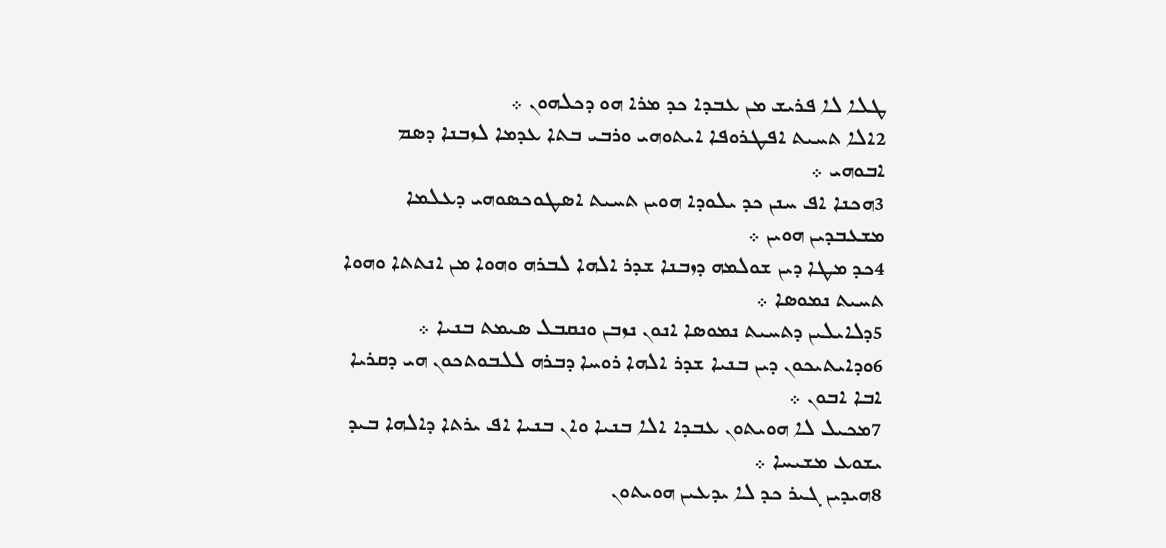ܛܠܐ ܠܐ ܦܪܝܫ ܡܢ ܥܒܕܐ ܟܕ ܡܪܐ ܗܘ ܕܟܠܗܘܢ ܀
2ܐܠܐ ܬܚܝܬ ܐܦܛܪܘܦܐ ܐܝܬܘܗܝ ܘܪܒܝ ܒܬܐ ܥܕܡܐ ܠܙܒܢܐ ܕܤܡ ܐܒܘܗܝ ܀
3ܗܟܢܐ ܐܦ ܚܢܢ ܟܕ ܝܠܘܕܐ ܗܘܝܢ ܬܚܝܬ ܐܤܛܘܟܤܘܗܝ ܕܥܠܡܐ ܡܫܥܒܕܝܢ ܗܘܝܢ ܀
4ܟܕ ܡܛܐ ܕܝܢ ܫܘܠܡܗ ܕܙܒܢܐ ܫܕܪ ܐܠܗܐ ܠܒܪܗ ܘܗܘܐ ܡܢ ܐܢܬܬܐ ܘܗܘܐ ܬܚܝܬ ܢܡܘܤܐ ܀
5ܕܠܐܝܠܝܢ ܕܬܚܝܬ ܢܡܘܤܐ ܐܢܘܢ ܢܙܒܢ ܘܢܩܒܠ ܤܝܡܬ ܒܢܝܐ ܀
6ܘܕܐܝܬܝܟܘܢ ܕܝܢ ܒܢܝܐ ܫܕܪ ܐܠܗܐ ܪܘܚܐ ܕܒܪܗ ܠܠܒܘܬܟܘܢ ܗܝ ܕܩܪܝܐ ܐܒܐ ܐܒܘܢ ܀
7ܡܟܝܠ ܠܐ ܗܘܝܬܘܢ ܥܒܕܐ ܐܠܐ ܒܢܝܐ ܘܐܢ ܒܢܝܐ ܐܦ ܝܪܬܐ ܕܐܠܗܐ ܒܝܕ ܝܫܘܥ ܡܫܝܚܐ ܀
8ܗܝܕܝܢ ܓܝܪ ܟܕ ܠܐ ܝܕܥܝܢ ܗܘܝܬܘܢ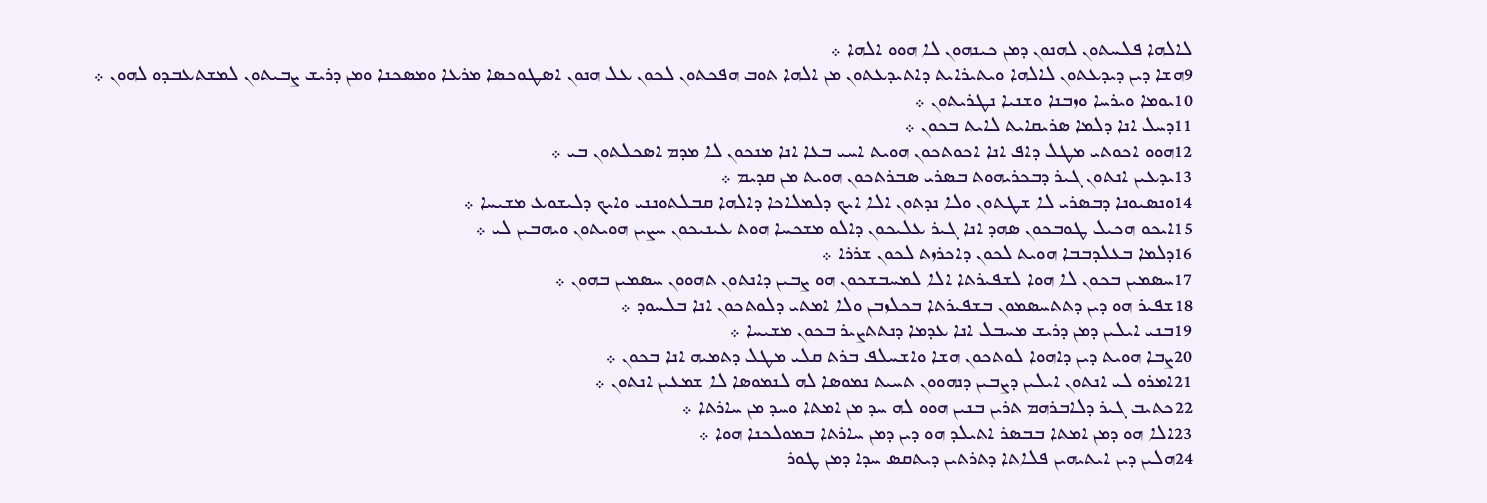ܠܐܠܗܐ ܦܠܚܬܘܢ ܠܗܢܘܢ ܕܡܢ ܟܝܢܗܘܢ ܠܐ ܗܘܘ ܐܠܗܐ ܀
9ܗܫܐ ܕܝܢ ܕܝܕܥܬܘܢ ܠܐܠܗܐ ܘܝܬܝܪܐܝܬ ܕܐܬܝܕܥܬܘܢ ܡܢ ܐܠܗܐ ܬܘܒ ܗܦܟܬܘܢ ܠܟܘܢ ܥܠ ܗܢܘܢ ܐܤܛܘܟܤܐ ܡܪܥܐ ܘܡܤܟܢܐ ܘܡܢ ܕܪܝܫ ܨܒܝܬܘܢ ܠܡܫܬܥܒܕܘ ܠܗܘܢ ܀
10ܝܘܡܐ ܘܝܪܚܐ ܘܙܒܢܐ ܘܫܢܝܐ ܢܛܪܝܬܘܢ ܀
11ܕܚܠ ܐܢܐ ܕܠܡܐ ܤܪܝܩܐܝܬ ܠܐܝܬ ܒܟܘܢ ܀
12ܗܘܘ ܐܟܘܬܝ ܡܛܠ ܕܐܦ ܐܢܐ ܐܟܘܬܟܘܢ ܗܘܝܬ ܐܚܝ ܒܥܐ ܐܢܐ ܡܢܟܘܢ ܠܐ ܡܕܡ ܐܤܟܠܬܘܢ ܒܝ ܀
13ܝܕܥܝܢ ܐܢܬܘܢ ܓܝܪ ܕܒܟܪܝܗܘܬ ܒܤܪܝ ܤܒܪܬܟܘܢ ܗܘܝܬ ܡܢ ܩܕܝܡ ܀
14ܘܢܤܝܘܢܐ ܕܒܤܪܝ ܠܐ ܫܛܬܘܢ ܘܠܐ ܢܕܬܘܢ ܐܠܐ ܐܝܟ ܕܠܡܠܐܟܐ ܕܐܠܗܐ ܩܒܠܬܘܢܢܝ ܘܐܝܟ ܕܠܝܫܘܥ ܡܫܝܚܐ ܀
15ܐܝܟܘ ܗܟܝܠ ܛܘܒܟܘܢ ܤܗܕ ܐܢܐ ܓܝܪ ܥܠܝܟܘܢ ܕܐܠܘ ܡܫܟܚܐ ܗܘܬ ܥܝܢܝܟܘܢ ܚܨܝܢ ܗܘܝܬܘܢ ܘܝܗܒܝܢ ܠܝ ܀
16ܕܠܡܐ ܒܥܠܕܒܒܐ ܗܘܝܬ ܠܟܘܢ ܕܐܟܪܙܬ ܠܟܘܢ ܫܪܪܐ ܀
17ܚܤܡܝܢ ܒܟܘܢ ܠܐ ܗܘܐ ܠܫܦܝܪܬܐ ܐܠܐ ܠܡܚܒܫܟܘܢ ܗܘ ܨܒܝܢ ܕܐܢܬܘܢ ܬܗܘܘܢ ܚܤܡܝܢ ܒܗܘܢ ܀
18ܫܦܝܪ ܗܘ ܕܝܢ ܕܬܬܚܤܡܘܢ ܒܫܦܝܪܬܐ ܒܟܠܙܒܢ ܘܠܐ ܐܡܬܝ ܕܠܘܬܟܘܢ ܐܢܐ ܒܠܚܘܕ ܀
19ܒܢܝ ܐܝܠܝܢ ܕܡܢ ܕܪܝܫ ܡܚܒܠ ܐܢܐ ܥܕܡܐ ܕܢܬܬܨܝܪ ܒܟܘܢ ܡܫܝܚܐ ܀
20ܨܒܐ ܗܘܝܬ ܕܝܢ ܕܐܗܘܐ ܠܘܬܟܘܢ ܗܫܐ ܘܐܫܚܠܦ ܒܪܬ ܩܠܝ ܡܛܠ ܕܬܡܝܗ ܐܢܐ ܒܟܘܢ ܀
21ܐܡܪܘ ܠܝ ܐܢܬܘܢ ܐܝܠܝܢ ܕܨܒܝܢ ܕܢܗܘܘܢ ܬܚܝܬ ܢܡܘܤܐ ܠܗ ܠܢܡܘܤܐ ܠܐ ܫܡܥܝܢ ܐܢܬܘܢ ܀
22ܟܬܝܒ ܓܝܪ ܕܠܐܒܪܗܡ ܬܪܝܢ ܒܢܝܢ ܗܘܘ ܠܗ ܚܕ ܡܢ ܐܡܬܐ ܘܚܕ ܡܢ ܚܐܪܬܐ ܀
23ܐܠܐ ܗܘ ܕܡܢ ܐܡܬܐ ܒܒܤܪ ܐܬܝܠܕ ܗܘ ܕܝܢ ܕܡܢ ܚܐܪܬܐ ܒܡܘܠܟܢܐ ܗܘܐ ܀
24ܗܠܝܢ ܕܝܢ ܐܝܬܝܗܝܢ ܦܠܐܬܐ ܕܬܪܬܝܢ ܕܝܬܩܤ ܚܕܐ ܕܡܢ ܛܘܪ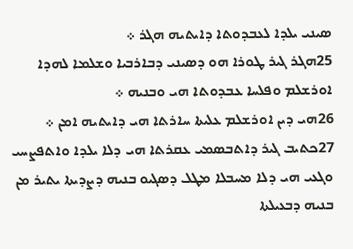ܤܝܢܝ ܝܠܕܐ ܠܥܒܕܘܬܐ ܕܐܝܬܝܗ ܗܓܪ ܀
25ܗܓܪ ܓܝܪ ܛܘܪܐ ܗܘ ܕܤܝܢܝ ܕܒܐܪܒܝܐ ܘܫܠܡܐ ܠܗܕܐ ܐܘܪܫܠܡ ܘܦܠܚܐ ܥܒܕܘܬܐ ܗܝ ܘܒܢܝܗ ܀
26ܗܝ ܕܝܢ ܐܘܪܫܠܡ ܥܠܝܬܐ ܚܐܪܬܐ ܗܝ ܕܐܝܬܝܗ ܐܡܢ ܀
27ܟܬܝܒ ܓܝܪ ܕܐܬܒܤܡܝ ܥܩܪܬܐ ܗܝ ܕܠܐ ܝܠܕܐ ܘܐܬܦܨܚܝ ܘܓܥܝ ܗܝ ܕܠܐ ܡܚܒܠܐ ܡܛܠ ܕܤܓܝܘ ܒܢܝܗ ܕܨܕܝܬܐ ܝܬܝܪ ܡܢ ܒܢܝܗ ܕܒܥܝܠܬܐ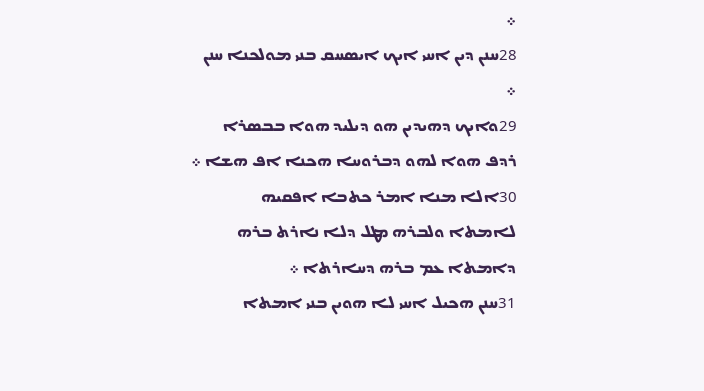܀
28ܚܢܢ ܕܝܢ ܐܚܝ ܐܝܟ ܐܝܤܚܩ ܒܢܝ ܡܘܠܟܢܐ ܚܢܢ ܀
29ܘܐܝܟ ܕܗܝܕܝܢ ܗܘ ܕܝܠܝܕ ܗܘܐ ܒܒܤܪܐ ܪܕܦ ܗܘܐ ܠܗܘ ܕܒܪܘܚܐ ܗܟܢܐ ܐܦ ܗܫܐ ܀
30ܐܠܐ ܡܢܐ ܐܡܪ ܟܬܒܐ ܐܦܩܝܗ ܠܐܡܬܐ ܘܠܒܪܗ ܡܛܠ ܕܠܐ ܢܐܪܬ ܒܪܗ ܕܐܡܬܐ ܥܡ ܒܪܗ ܕܚܐܪܬܐ ܀
31ܚܢܢ ܗܟܝܠ ܐܚܝ ܠܐ ܗܘܝܢ ܒܢܝ ܐܡܬܐ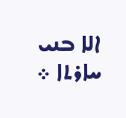ܐܠܐ ܒܢܝ ܚܐܪܬܐ ܀